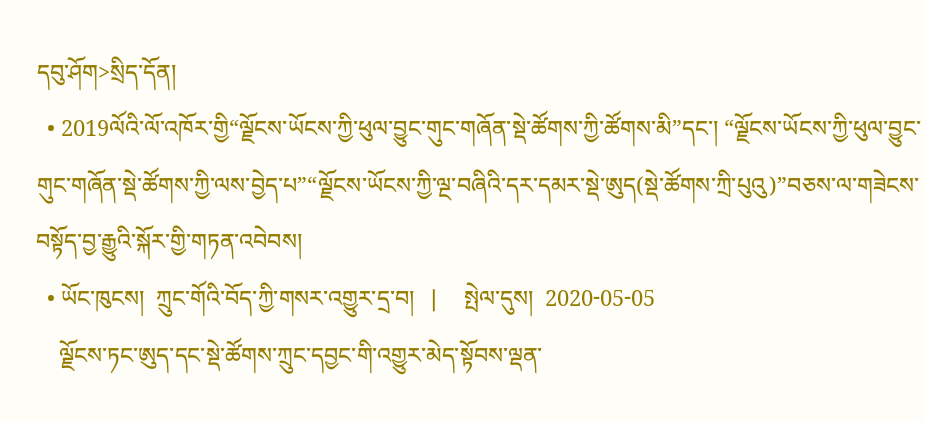དབུ་ཤོག>སྲིད་དོན།
  • 2019ལོའི་ལོ་འཁོར་གྱི“ལྗོངས་ཡོངས་ཀྱི་ཕུལ་བྱུང་གུང་གཞོན་སྡེ་ཚོགས་ཀྱི་ཚོགས་མི”དང་། “ལྗོངས་ཡོངས་ཀྱི་ཕུལ་བྱུང་གུང་གཞོན་སྡེ་ཚོགས་ཀྱི་ལས་བྱེད་པ”“ལྗོངས་ཡོངས་ཀྱི་ལྔ་བཞིའི་དར་དམར་སྡེ་ཨུད(སྡེ་ཚོགས་ཀྲི་པུའུ)”བཅས་ལ་གཟེངས་བསྟོད་བྱ་རྒྱུའི་སྐོར་གྱི་གཏན་འབེབས།
  • ཡོང་ཁུངས།  ཀྲུང་གོའི་བོད་ཀྱི་གསར་འགྱུར་དྲ་བ།   |     སྤེལ་དུས།  2020-05-05
    ལྗོངས་ཏང་ཨུད་དང་སྡེ་ཚོགས་ཀྲུང་དབྱང་གི་འགྱུར་མེད་སྟོབས་ལྡན་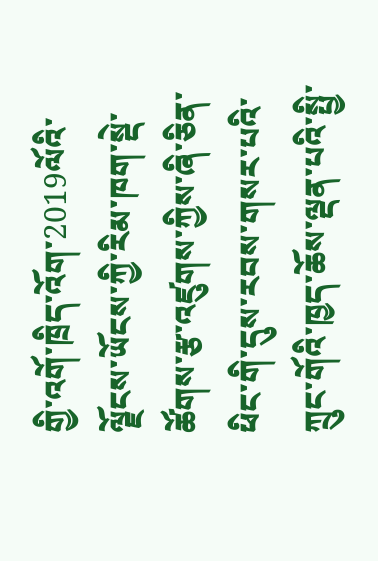གྱི་འགོ་ཁྲིད་འོག་2019ལོའི་ལྗོངས་ཡོངས་ཀྱི་རིམ་ཁག་སྡེ་ཚོགས་རྩ་འཛུགས་ཀྱིས་ཞི་ཅིན་ཕིང་གི་དུས་རབས་གསར་པའི་ཀྲུང་གོའི་ཁྱད་ཆོས་ལྡན་པའི་སྤྱི་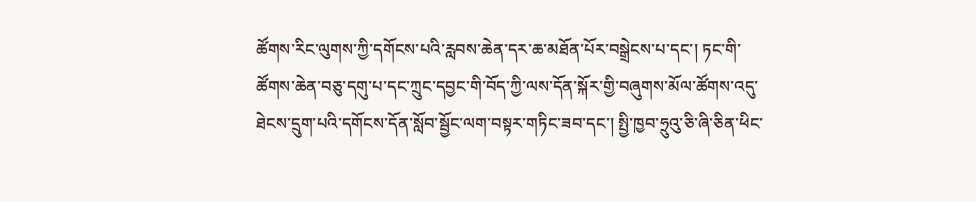ཚོགས་རིང་ལུགས་ཀྱི་དགོངས་པའི་རླབས་ཆེན་དར་ཆ་མཐོན་པོར་བསྒྲེངས་པ་དང་། ཏང་གི་ཚོགས་ཆེན་བཅུ་དགུ་པ་དང་ཀྲུང་དབྱང་གི་བོད་ཀྱི་ལས་དོན་སྐོར་གྱི་བཞུགས་མོལ་ཚོགས་འདུ་ཐེངས་དྲུག་པའི་དགོངས་དོན་སློབ་སྦྱོང་ལག་བསྟར་གཏིང་ཟབ་དང་། སྤྱི་ཁྱབ་ཧྲུའུ་ཅི་ཞི་ཅིན་ཕིང་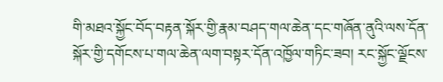གི་མཐའ་སྐྱོང་བོད་བརྟན་སྐོར་གྱི་རྣམ་བཤད་གལ་ཆེན་དང་གཞོན་ནུའི་ལས་དོན་སྐོར་གྱི་དགོངས་པ་གལ་ཆེན་ལག་བསྟར་དོན་འཁྱོལ་གཏིང་ཟབ། རང་སྐྱོང་ལྗོངས་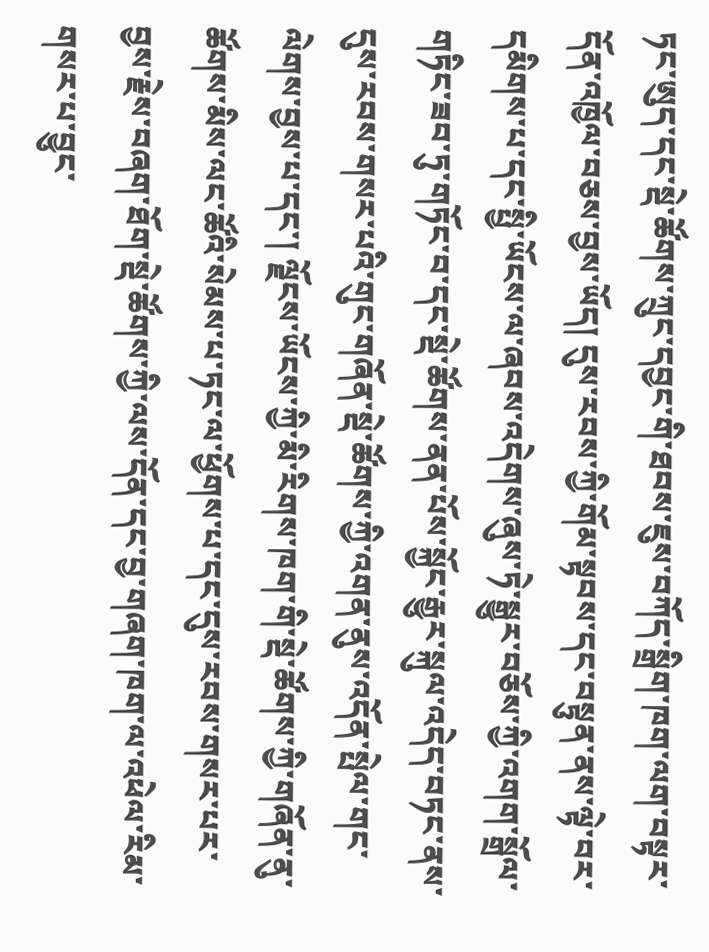ཏང་ཨུད་དང་སྡེ་ཚོགས་ཀྲུང་དབྱང་གི་ཐབས་ཇུས་བཀོད་སྒྲིག་ཁག་ལག་བསྟར་དོན་འཁྱོལ་བཅས་བྱས་ཡོད། དུས་རབས་ཀྱི་གོམ་སྟབས་དང་བསྟུན་ནས་ལྟེ་བར་དམིགས་པ་དང་སྤྱི་ཡོངས་ལ་ཞབས་འདེགས་ཞུས་ཏེ་སྒྱུར་བཅོས་ཀྱི་འགག་སྒྲོལ་གཏིང་ཟབ་ཏུ་གཏོང་བ་དང་སྡེ་ཚོགས་ནན་པོས་སྐྱོང་རྒྱུར་སྐུལ་འདེད་བཏང་ནས་དུས་རབས་གསར་པའི་གུང་གཞོན་སྡེ་ཚོགས་ཀྱི་འགན་ནུས་འདོན་སྤེལ་གང་ལེགས་བྱས་པ་དང་། ལྗོངས་ཡོངས་ཀྱི་མི་རིགས་ཁག་གི་སྡེ་ཚོགས་ཀྱི་གཞོན་ནུ་ཚོགས་མིས་ལང་ཚོའི་སེམས་པ་ཏང་ལ་ཕྱོགས་པ་དང་དུས་རབས་གསར་པར་བྱས་རྗེས་བཞག་ཐོག་སྡེ་ཚོགས་ཀྱི་ལས་དོན་དང་བྱ་གཞག་ཁག་ལ་འཕེལ་རིམ་གསར་པ་བྱུང་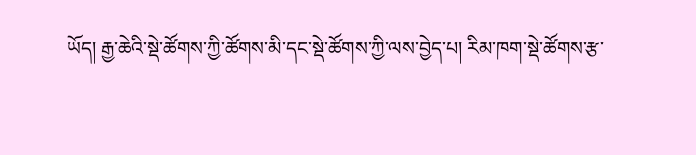ཡོད། རྒྱ་ཆེའི་སྡེ་ཚོགས་ཀྱི་ཚོགས་མི་དང་སྡེ་ཚོགས་ཀྱི་ལས་བྱེད་པ། རིམ་ཁག་སྡེ་ཚོགས་རྩ་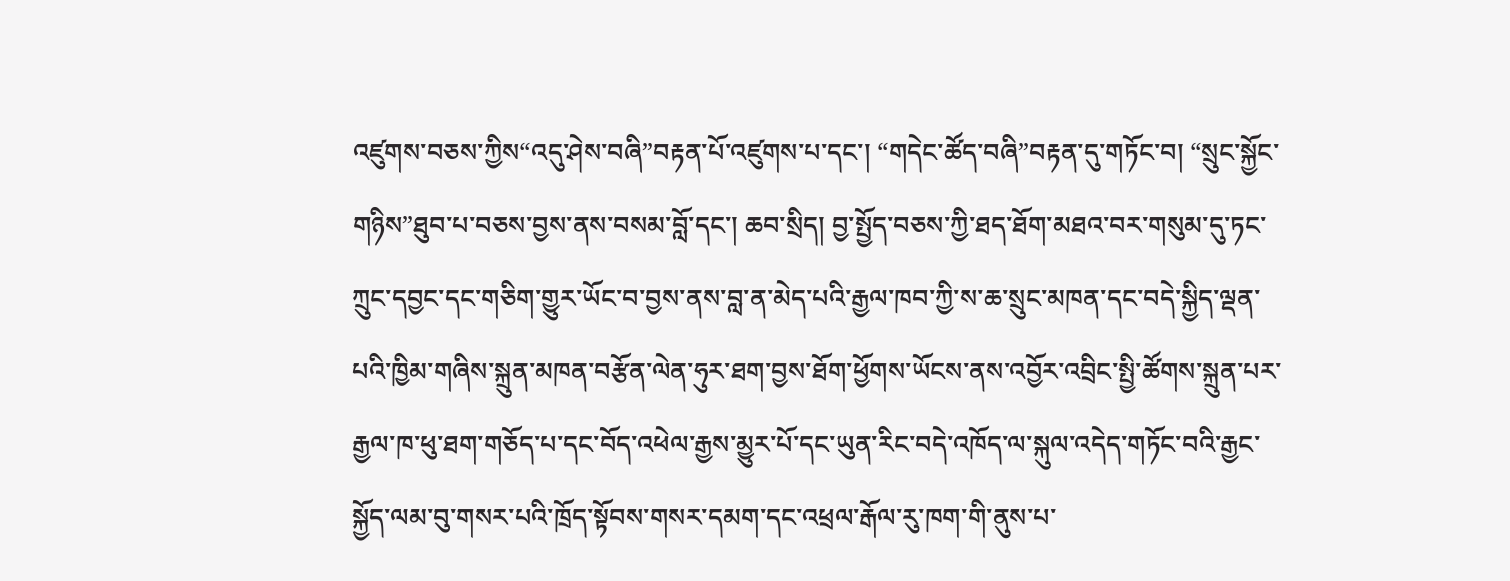འཛུགས་བཅས་ཀྱིས“འདུ་ཤེས་བཞི”བརྟན་པོ་འཛུགས་པ་དང་། “གདེང་ཚོད་བཞི”བརྟན་དུ་གཏོང་བ། “སྲུང་སྐྱོང་གཉིས”ཐུབ་པ་བཅས་བྱས་ནས་བསམ་བློ་དང་། ཆབ་སྲིད། བྱ་སྤྱོད་བཅས་ཀྱི་ཐད་ཐོག་མཐའ་བར་གསུམ་དུ་ཏང་ཀྲུང་དབྱང་དང་གཅིག་གྱུར་ཡོང་བ་བྱས་ནས་བླ་ན་མེད་པའི་རྒྱལ་ཁབ་ཀྱི་ས་ཆ་སྲུང་མཁན་དང་བདེ་སྐྱིད་ལྡན་པའི་ཁྱིམ་གཞིས་སྐྲུན་མཁན་བརྩོན་ལེན་ཧུར་ཐག་བྱས་ཐོག་ཕྱོགས་ཡོངས་ནས་འབྱོར་འབྲིང་སྤྱི་ཚོགས་སྐྲུན་པར་རྒྱལ་ཁ་ཕུ་ཐག་གཅོད་པ་དང་བོད་འཕེལ་རྒྱས་མྱུར་པོ་དང་ཡུན་རིང་བདེ་འཁོད་ལ་སྐུལ་འདེད་གཏོང་བའི་རྒྱང་སྐྱོད་ལམ་བུ་གསར་པའི་ཁྲོད་སྟོབས་གསར་དམག་དང་འཕྲལ་རྒོལ་རུ་ཁག་གི་ནུས་པ་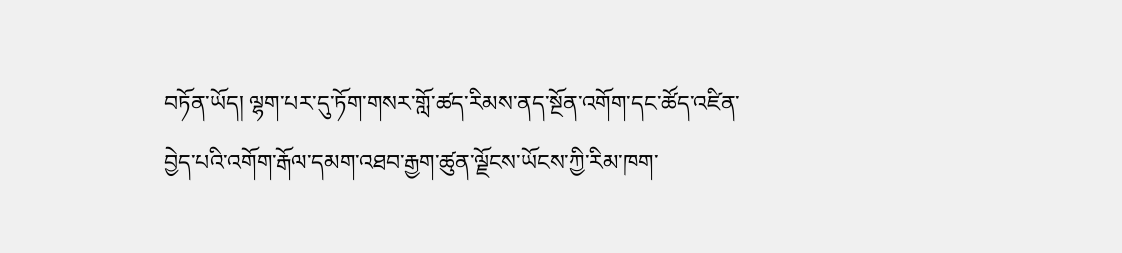བཏོན་ཡོད། ལྷག་པར་དུ་ཏོག་གསར་གློ་ཚད་རིམས་ནད་སྔོན་འགོག་དང་ཚོད་འཛིན་བྱེད་པའི་འགོག་རྒོལ་དམག་འཐབ་རྒྱག་ཚུན་ལྗོངས་ཡོངས་ཀྱི་རིམ་ཁག་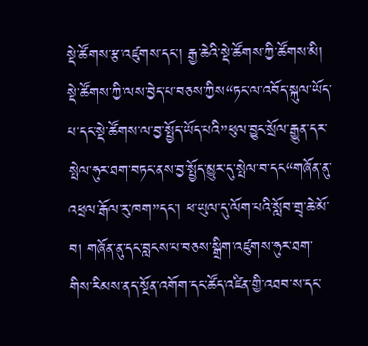སྡེ་ཚོགས་རྩ་འཛུགས་དང་། རྒྱ་ཆེའི་སྡེ་ཚོགས་ཀྱི་ཚོགས་མི། སྡེ་ཚོགས་ཀྱི་ལས་བྱེད་པ་བཅས་ཀྱིས“ཏང་ལ་འབོད་སྐུལ་ཡོད་པ་དང་སྡེ་ཚོགས་ལ་བྱ་སྤྱོད་ཡོད་པའི”ཕུལ་བྱུང་སྲོལ་རྒྱུན་དར་སྤེལ་ཧུར་ཐག་བཏང་ནས་བྱ་སྤྱོད་མྱུར་དུ་སྤེལ་བ་དང“གཞོན་ནུ་འཕྲལ་རྒོལ་རུ་ཁག”དང་། ཕ་ཡུལ་དུ་ལོག་པའི་སློབ་གྲྭ་ཆེ་མོ་བ། གཞོན་ནུ་དང་བླངས་པ་བཅས་སྒྲིག་འཛུགས་ཧུར་ཐག་གིས་རིམས་ནད་སྔོན་འགོག་དང་ཚོད་འཛིན་གྱི་འཐབ་ས་དང་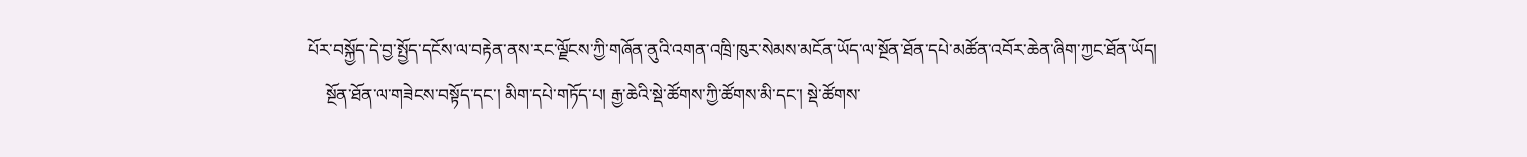པོར་བསྐྱོད་དེ་བྱ་སྤྱོད་དངོས་ལ་བརྟེན་ནས་རང་ལྗོངས་ཀྱི་གཞོན་ནུའི་འགན་འཁྲི་ཁུར་སེམས་མངོན་ཡོད་ལ་སྔོན་ཐོན་དཔེ་མཚོན་འབོར་ཆེན་ཞིག་ཀྱང་ཐོན་ཡོད།
    སྔོན་ཐོན་ལ་གཟེངས་བསྟོད་དང་། མིག་དཔེ་གཏོད་པ། རྒྱ་ཆེའི་སྡེ་ཚོགས་ཀྱི་ཚོགས་མི་དང་། སྡེ་ཚོགས་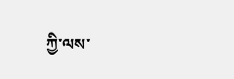ཀྱི་ལས་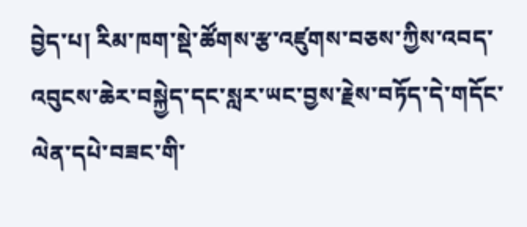བྱེད་པ། རིམ་ཁག་སྡེ་ཚོགས་རྩ་འཛུགས་བཅས་ཀྱིས་འབད་འབུངས་ཆེར་བསྐྱེད་དང་སླར་ཡང་བྱས་རྗེས་བཏོད་དེ་གདོང་ལེན་དཔེ་བཟང་གི་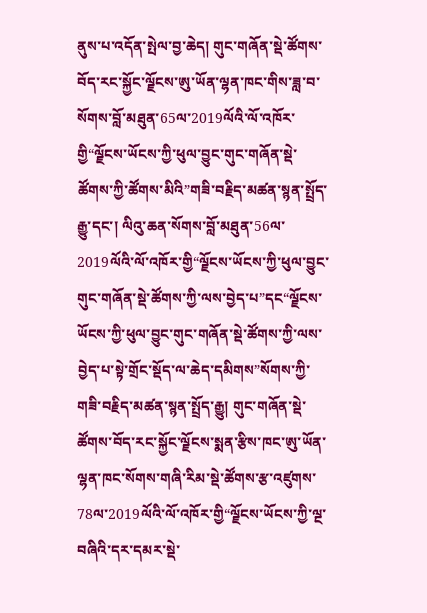ནུས་པ་འདོན་སྤེལ་བྱ་ཆེད། གུང་གཞོན་སྡེ་ཚོགས་བོད་རང་སྐྱོང་ལྗོངས་ཨུ་ཡོན་ལྷན་ཁང་གིས་ཟླ་བ་སོགས་བློ་མཐུན་65ལ་2019ལོའི་ལོ་འཁོར་གྱི“ལྗོངས་ཡོངས་ཀྱི་ཕུལ་བྱུང་གུང་གཞོན་སྡེ་ཚོགས་ཀྱི་ཚོགས་མིའི”གཟི་བརྗིད་མཚན་སྙན་སྤྲོད་རྒྱུ་དང་། ལིའུ་ཆན་སོགས་བློ་མཐུན་56ལ་2019ལོའི་ལོ་འཁོར་གྱི“ལྗོངས་ཡོངས་ཀྱི་ཕུལ་བྱུང་གུང་གཞོན་སྡེ་ཚོགས་ཀྱི་ལས་བྱེད་པ”དང“ལྗོངས་ཡོངས་ཀྱི་ཕུལ་བྱུང་གུང་གཞོན་སྡེ་ཚོགས་ཀྱི་ལས་བྱེད་པ་སྟེ་གྲོང་སྡོད་ལ་ཆེད་དམིགས”སོགས་ཀྱི་གཟི་བརྗིད་མཚན་སྙན་སྤྲོད་རྒྱུ། གུང་གཞོན་སྡེ་ཚོགས་བོད་རང་སྐྱོང་ལྗོངས་སྨན་རྩིས་ཁང་ཨུ་ཡོན་ལྷན་ཁང་སོགས་གཞི་རིམ་སྡེ་ཚོགས་རྩ་འཛུགས་78ལ་2019ལོའི་ལོ་འཁོར་གྱི“ལྗོངས་ཡོངས་ཀྱི་ལྔ་བཞིའི་དར་དམར་སྡེ་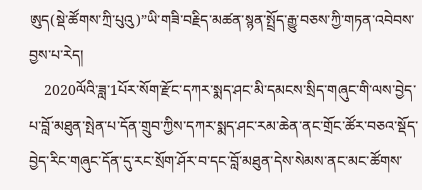ཨུད(སྡེ་ཚོགས་ཀྲི་པུའུ)”ཡི་གཟི་བརྗིད་མཚན་སྙན་སྤྲོད་རྒྱུ་བཅས་ཀྱི་གཏན་འབེབས་བྱས་པ་རེད།
    2020ལོའི་ཟླ་1པོར་སོག་རྫོང་དཀར་སྨད་ཤང་མི་དམངས་སྲིད་གཞུང་གི་ལས་བྱེད་པ་བློ་མཐུན་སྤེན་པ་དོན་གྲུབ་ཀྱིས་དཀར་སྨད་ཤང་རམ་ཆེན་ནང་གྲོང་ཚོར་བཅའ་སྡོད་བྱེད་རིང་གཞུང་དོན་དུ་རང་སྲོག་ཤོར་བ་དང་བློ་མཐུན་དེས་སེམས་ནང་མང་ཚོགས་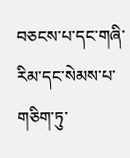བཅངས་པ་དང་གཞི་རིམ་དང་སེམས་པ་གཅིག་ཏུ་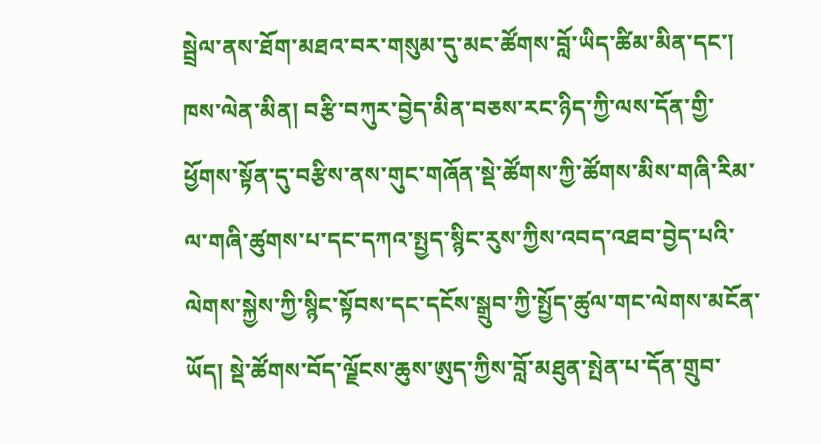སྦྲེལ་ནས་ཐོག་མཐའ་བར་གསུམ་དུ་མང་ཚོགས་བློ་ཡིད་ཚིམ་མིན་དང་། ཁས་ལེན་མིན། བརྩི་བཀུར་བྱེད་མིན་བཅས་རང་ཉིད་ཀྱི་ལས་དོན་གྱི་ཕྱོགས་སྟོན་དུ་བརྩིས་ནས་གུང་གཞོན་སྡེ་ཚོགས་ཀྱི་ཚོགས་མིས་གཞི་རིམ་ལ་གཞི་ཚུགས་པ་དང་དཀའ་སྤྱད་སྙིང་རུས་ཀྱིས་འབད་འཐབ་བྱེད་པའི་ལེགས་སྐྱེས་ཀྱི་སྙིང་སྟོབས་དང་དངོས་སྒྲུབ་ཀྱི་སྤྱོད་ཚུལ་གང་ལེགས་མངོན་ཡོད། སྡེ་ཚོགས་བོད་ལྗོངས་ཆུས་ཨུད་ཀྱིས་བློ་མཐུན་སྤེན་པ་དོན་གྲུབ་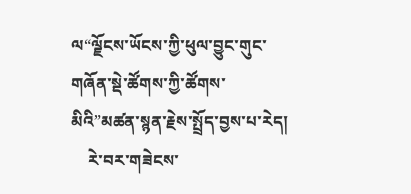ལ“ལྗོངས་ཡོངས་ཀྱི་ཕུལ་བྱུང་གུང་གཞོན་སྡེ་ཚོགས་ཀྱི་ཚོགས་མིའི”མཚན་སྙན་རྗེས་སྤྲོད་བྱས་པ་རེད།
    རེ་བར་གཟེངས་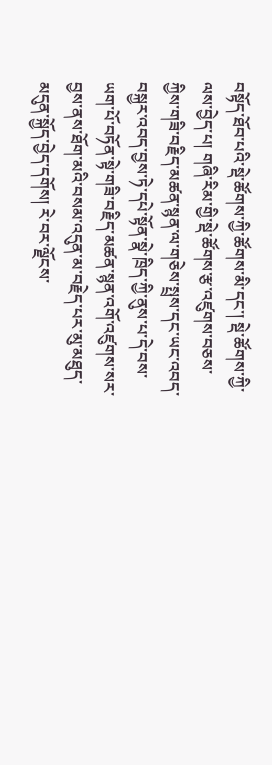བསྟོད་ཐོབ་པའི་སྡེ་ཚོགས་ཀྱི་ཚོགས་མི་དང་། སྡེ་ཚོགས་ཀྱི་ལས་བྱེད་པ། གཞི་རིམ་གྱི་སྡེ་ཚོགས་རྩ་འཛུགས་བཅས་ཀྱིས་གཟི་བརྗིད་མཚན་སྙན་ལ་གཅེས་སྤྲས་དང་ཡང་འབད་བསྐྱར་འབད་བྱས་ཏེ་དཔེ་སྟོན་སྣེ་ཁྲིད་ཀྱི་ནུས་པ་དེ་བས་ཡག་པོ་བཏོན་སྟེ་གཟི་བརྗིད་མཚན་སྙན་འགོ་འཛུགས་སར་བྱས་ནས་ཐོག་མའི་བསམ་འདུན་མ་བརྗེད་པར་མུ་མཐུད་མདུན་སྐྱོད་བྱེད་དགོས། རེ་བར་ལྗོངས་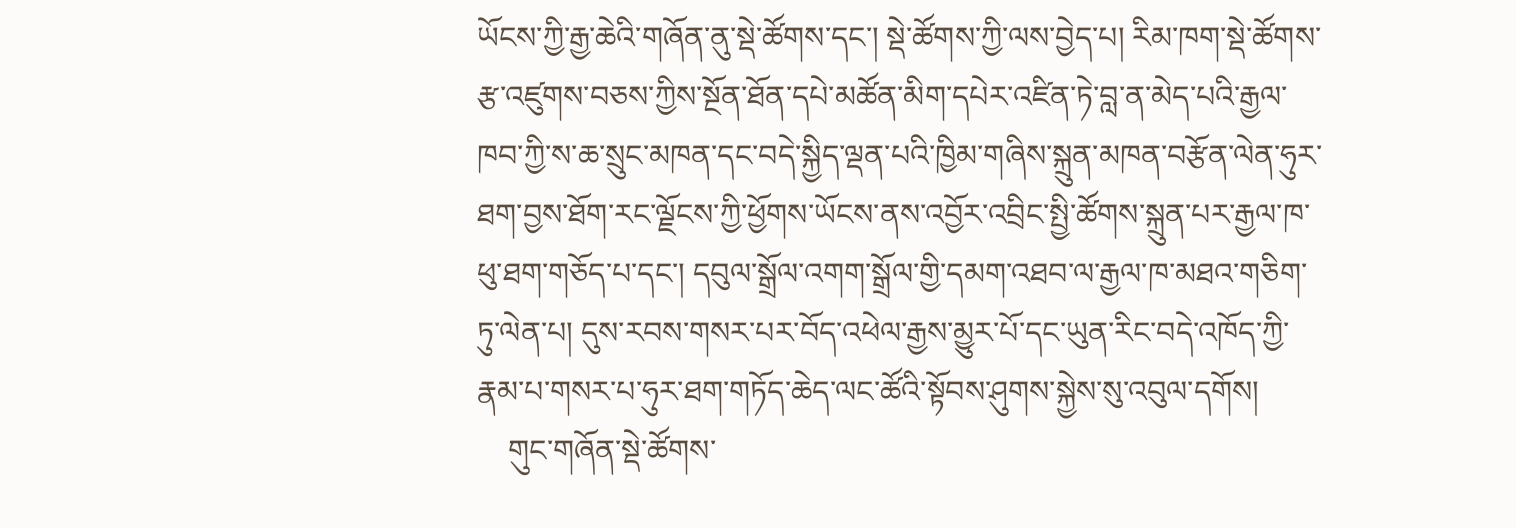ཡོངས་ཀྱི་རྒྱ་ཆེའི་གཞོན་ནུ་སྡེ་ཚོགས་དང་། སྡེ་ཚོགས་ཀྱི་ལས་བྱེད་པ། རིམ་ཁག་སྡེ་ཚོགས་རྩ་འཛུགས་བཅས་ཀྱིས་སྔོན་ཐོན་དཔེ་མཚོན་མིག་དཔེར་འཛིན་ཏེ་བླ་ན་མེད་པའི་རྒྱལ་ཁབ་ཀྱི་ས་ཆ་སྲུང་མཁན་དང་བདེ་སྐྱིད་ལྡན་པའི་ཁྱིམ་གཞིས་སྐྲུན་མཁན་བརྩོན་ལེན་ཧུར་ཐག་བྱས་ཐོག་རང་ལྗོངས་ཀྱི་ཕྱོགས་ཡོངས་ནས་འབྱོར་འབྲིང་སྤྱི་ཚོགས་སྐྲུན་པར་རྒྱལ་ཁ་ཕུ་ཐག་གཅོད་པ་དང་། དབུལ་སྒྲོལ་འགག་སྒྲོལ་གྱི་དམག་འཐབ་ལ་རྒྱལ་ཁ་མཐའ་གཅིག་ཏུ་ལེན་པ། དུས་རབས་གསར་པར་བོད་འཕེལ་རྒྱས་མྱུར་པོ་དང་ཡུན་རིང་བདེ་འཁོད་ཀྱི་རྣམ་པ་གསར་པ་ཧུར་ཐག་གཏོད་ཆེད་ལང་ཚོའི་སྟོབས་ཤུགས་སྐྱེས་སུ་འབུལ་དགོས།
    གུང་གཞོན་སྡེ་ཚོགས་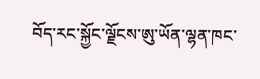བོད་རང་སྐྱོང་ལྗོངས་ཨུ་ཡོན་ལྷན་ཁང་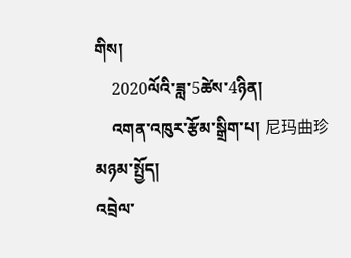གིས།
    2020ལོའི་ཟླ་5ཚེས་4ཉིན།
    འགན་འཁུར་རྩོམ་སྒྲིག་པ། 尼玛曲珍
མཉམ་སྤྱོད།
འབྲེལ་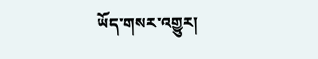ཡོད་གསར་འགྱུར།